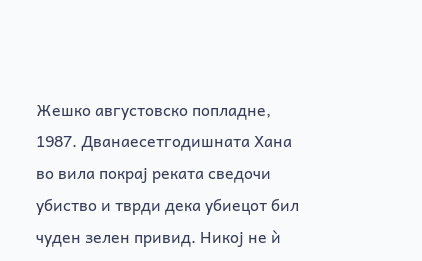Жешко августовско попладне, 1987. Дванаесетгодишната Хана во вила покрај реката сведочи убиство и тврди дека убиецот бил чуден зелен привид. Никој не ѝ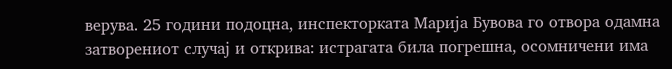верува. 25 години подоцна, инспекторката Марија Бувова го отвора одамна затворениот случај и открива: истрагата била погрешна, осомничени има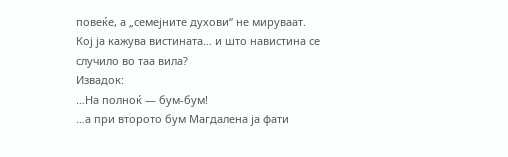повеќе, а „семејните духови“ не мируваат.
Кој ја кажува вистината… и што навистина се случило во таа вила?
Извадок:
…На полноќ — бум-бум!
…а при второто бум Магдалена ја фати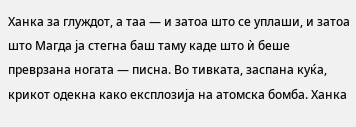Ханка за глуждот, а таа — и затоа што се уплаши, и затоа што Магда ја стегна баш таму каде што ѝ беше преврзана ногата — писна. Во тивката, заспaна куќа, крикот одекна како експлозија на атомска бомба. Ханка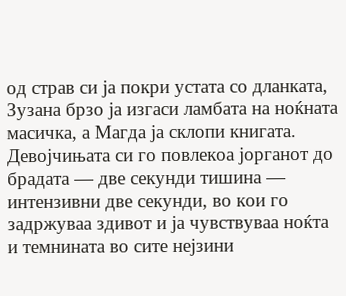од страв си ја покри устата со дланката, Зузана брзо ја изгаси ламбата на ноќната масичка, а Магда ја склопи книгата. Девојчињата си го повлекоа јорганот до брадата — две секунди тишина — интензивни две секунди, во кои го задржуваа здивот и ја чувствуваа ноќта и темнината во сите нејзини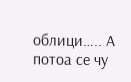облици….. А потоа се чу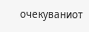очекуваниот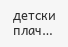детски плач…